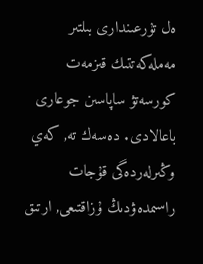ەل تۇرعىندارى بىلتىر مەملەكەتتىك قىزمەت كورسەتۋ ساپاسىن جوعارى باعالادى. دەسەك تە, كەي وڭىرلەردەگى قۇجات راسىمدەۋدىڭ ۇزاقتىعى, ارتىق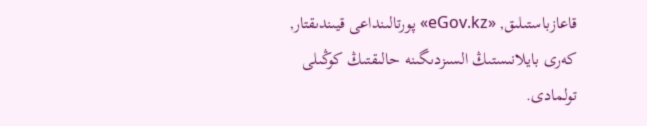قاعازباستىلىق, «eGov.kz» پورتالىنداعى قيىندىقتار, كەرى بايلانىستىڭ السىزدىگىنە حالىقتىڭ كوڭىلى تولمادى.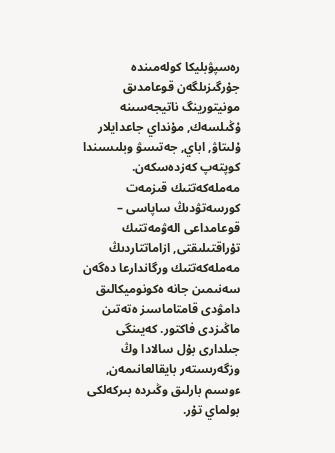رەسپۋبليكا كولەمىندە جۇرگىزىلگەن قوعامدىق مونيتورينگ ناتيجەسىنە ۇڭىلسەك, مۇنداي جاعدايلار ۇلىتاۋ, اباي, جەتىسۋ وبلىسىندا كوپتەپ كەزدەسكەن.
مەملەكەتتىك قىزمەت كورسەتۋدىڭ ساپاسى – قوعامداعى الەۋمەتتىك تۇراقتىلىقتى, ازاماتتاردىڭ مەملەكەتتىك ورگاندارعا دەگەن سەنىمىن جانە ەكونوميكالىق دامۋدى قامتاماسىز ەتەتىن ماڭىزدى فاكتور. كەيىنگى جىلدارى بۇل سالادا وڭ وزگەرىستەر بايقالعانىمەن, ءوسىم بارلىق وڭىردە بىركەلكى بولماي تۇر.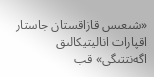«شىعىس قازاقستان جاستار اقپارات اناليتيكالىق اگەنتتىگى» قب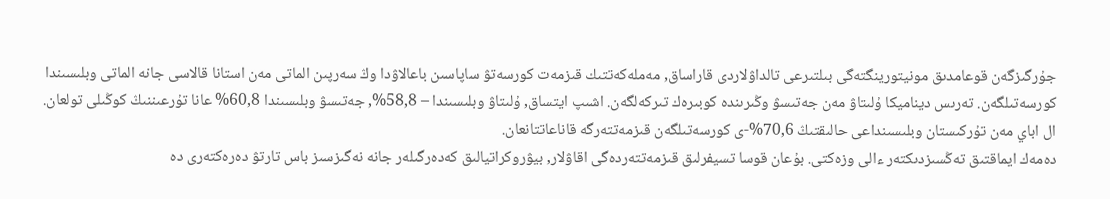جۇرگىزگەن قوعامدىق مونيتورينگتەگى بىلتىرعى تالداۋلاردى قاراساق, مەملەكەتتىك قىزمەت كورسەتۋ ساپاسىن باعالاۋدا وڭ سەرپىن الماتى مەن استانا قالاسى جانە الماتى وبلىسىندا كورسەتىلگەن. تەرىس ديناميكا ۇلىتاۋ مەن جەتىسۋ وڭىرىندە كوبىرەك تىركەلگەن. اشىپ ايتساق, ۇلىتاۋ وبلىسىندا – 58,8%, جەتىسۋ وبلىسىندا 60,8% عانا تۇرعىننىڭ كوڭىلى تولعان. ال اباي مەن تۇركىستان وبلىسىنداعى حالىقتىڭ 70,6%-ى كورسەتىلگەن قىزمەتتەرگە قاناعاتتانعان.
دەمەك ايماقتىق تەڭسىزدىكتەر ءالى وزەكتى. بۇعان قوسا تسيفرلىق قىزمەتتەردەگى اقاۋلار, بيۋروكراتيالىق كەدەرگىلەر جانە نەگىزسىز باس تارتۋ دەرەكتەرى دە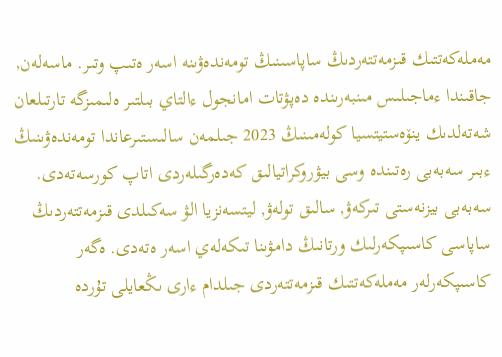مەملەكەتتىك قىزمەتتەردىڭ ساپاسىنىڭ تومەندەۋىنە اسەر ەتىپ وتىر. ماسەلەن, جاقىندا ءماجىلىس مىنبەرىندە دەپۋتات امانجول ءالتاي بىلتىر ەلىمىزگە تارتىلعان شەتەلدىك ينۆەستيتسيا كولەمىنىڭ 2023 جىلمەن سالىستىرعاندا تومەندەۋىنىڭ ءبىر سەبەبى رەتىندە وسى بيۋروكراتيالىق كەدەرگىلەردى اتاپ كورسەتەدى. سەبەبى بيزنەستى تىركەۋ, سالىق تولەۋ, ليتسەنزيا الۋ سەكىلدى قىزمەتتەردىڭ ساپاسى كاسىپكەرلىك ورتانىڭ دامۋىنا تىكەلەي اسەر ەتەدى. ەگەر كاسىپكەرلەر مەملەكەتتىك قىزمەتتەردى جىلدام ءارى ىڭعايلى تۇردە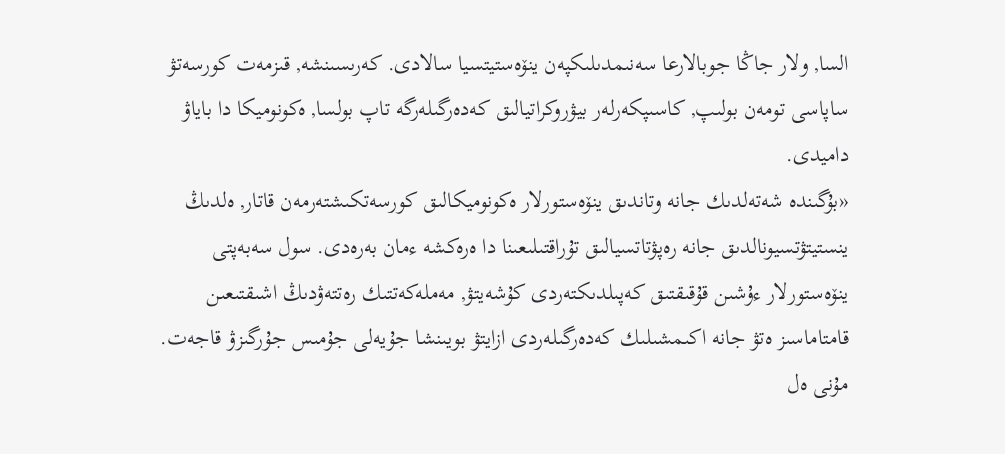السا, ولار جاڭا جوبالارعا سەنىمدىلىكپەن ينۆەستيتسيا سالادى. كەرىسىنشە, قىزمەت كورسەتۋ ساپاسى تومەن بولىپ, كاسىپكەرلەر بيۋروكراتيالىق كەدەرگىلەرگە تاپ بولسا, ەكونوميكا دا باياۋ داميدى.
«بۇگىندە شەتەلدىك جانە وتاندىق ينۆەستورلار ەكونوميكالىق كورسەتكىشتەرمەن قاتار, ەلدىڭ ينستيتۋتسيونالدىق جانە رەپۋتاتسيالىق تۇراقتىلىعىنا دا ەرەكشە ءمان بەرەدى. سول سەبەپتى ينۆەستورلار ءۇشىن قۇقىقتىق كەپىلدىكتەردى كۇشەيتۋ, مەملەكەتتىك رەتتەۋدىڭ اشىقتىعىن قامتاماسىز ەتۋ جانە اكىمشىلىك كەدەرگىلەردى ازايتۋ بويىنشا جۇيەلى جۇمىس جۇرگىزۋ قاجەت. مۇنى ەل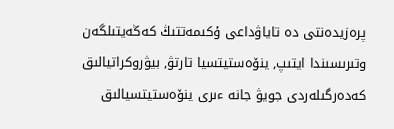پرەزيدەنتى دە تاياۋداعى ۇكىمەتتىڭ كەڭەيتىلگەن وتىرىسىندا ايتىپ, ينۆەستيتسيا تارتۋ, بيۋروكراتيالىق كەدەرگىلەردى جويۋ جانە ءىرى ينۆەستيتسيالىق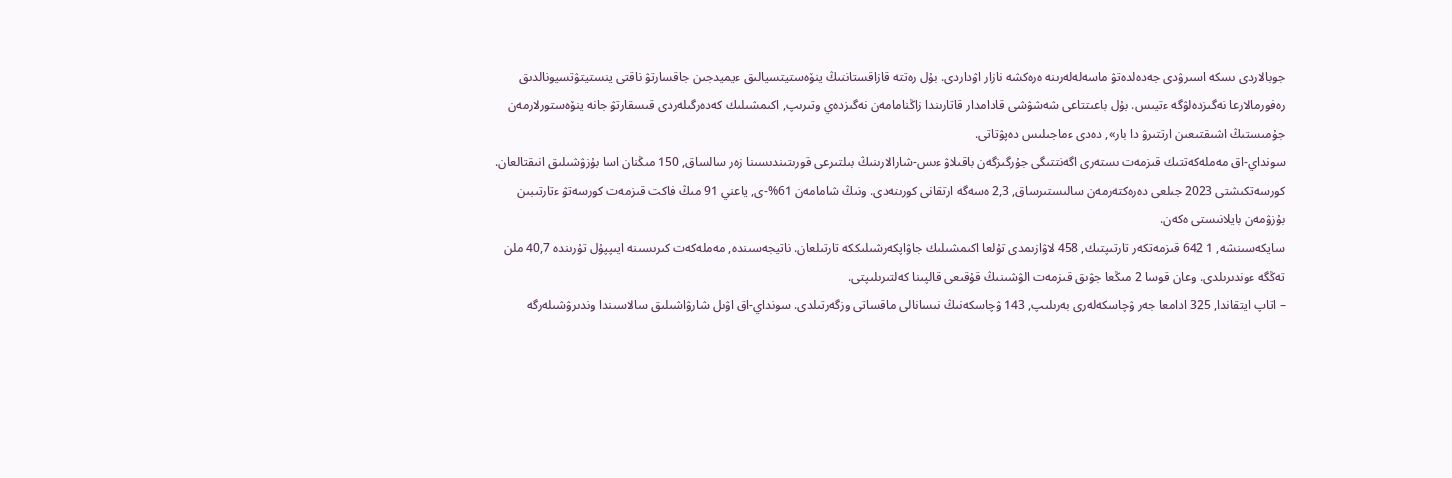جوبالاردى ىسكە اسىرۋدى جەدەلدەتۋ ماسەلەلەرىنە ەرەكشە نازار اۋداردى. بۇل رەتتە قازاقستاننىڭ ينۆەستيتسيالىق ءيميدجىن جاقسارتۋ ناقتى ينستيتۋتسيونالدىق رەفورمالارعا نەگىزدەلۋگە ءتيىس. بۇل باعىتتاعى شەشۋشى قادامدار قاتارىندا زاڭنامامەن نەگىزدەي وتىرىپ, اكىمشىلىك كەدەرگىلەردى قىسقارتۋ جانە ينۆەستورلارمەن جۇمىستىڭ اشىقتىعىن ارتتىرۋ دا بار», دەدى ءماجىلىس دەپۋتاتى.
سونداي-اق مەملەكەتتىك قىزمەت ىستەرى اگەنتتىگى جۇرگىزگەن باقىلاۋ ءىس-شارالارىنىڭ بىلتىرعى قورىتىندىسىنا زەر سالساق, 150 مىڭنان اسا بۇزۋشىلىق انىقتالعان. كورسەتكىشتى 2023 جىلعى دەرەكتەرمەن سالىستىرساق, 2,3 ەسەگە ارتقانى كورىنەدى. ونىڭ شامامەن 61%-ى, ياعني 91 مىڭ فاكت قىزمەت كورسەتۋ ءتارتىبىن بۇزۋمەن بايلانىستى ەكەن.
سايكەسىنشە, 1 642 قىزمەتكەر تارتىپتىك, 458 لاۋازىمدى تۇلعا اكىمشىلىك جاۋاپكەرشىلىككە تارتىلعان. ناتيجەسىندە, مەملەكەت كىرىسىنە ايىپپۇل تۇرىندە 40,7 ملن تەڭگە ءوندىرىلدى. وعان قوسا 2 مىڭعا جۋىق قىزمەت الۋشىنىڭ قۇقىعى قالپىنا كەلتىرىلىپتى.
– اتاپ ايتقاندا, 325 ادامعا جەر ۋچاسكەلەرى بەرىلىپ, 143 ۋچاسكەنىڭ نىسانالى ماقساتى وزگەرتىلدى. سونداي-اق اۋىل شارۋاشىلىق سالاسىندا وندىرۋشىلەرگە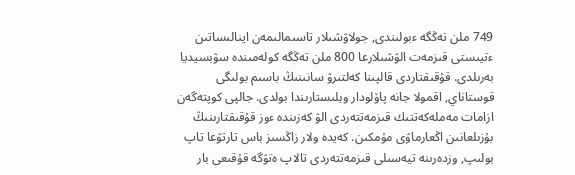749 ملن تەڭگە ءبولىندى, جولاۋشىلار تاسىمالىمەن اينالىساتىن ءتيىستى قىزمەت الۋشىلارعا 800 ملن تەڭگە كولەمىندە سۋبسيديا بەرىلدى. قۇقىقتاردى قالپىنا كەلتىرۋ سانىنىڭ باسىم بولىگى قوستاناي, اقمولا جانە پاۆلودار وبلىستارىندا بولدى. جالپى كوپتەگەن ازامات مەملەكەتتىك قىزمەتتەردى الۋ كەزىندە ءوز قۇقىقتارىنىڭ بۇزىلعانىن اڭعارماۋى مۇمكىن. كەيدە ولار زاڭسىز باس تارتۋعا تاپ بولىپ, وزدەرىنە تيەسىلى قىزمەتتەردى تالاپ ەتۋگە قۇقىعى بار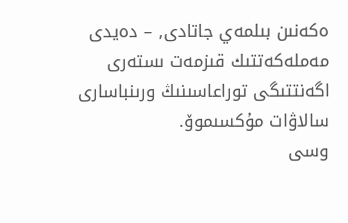ەكەنىن بىلمەي جاتادى, – دەيدى مەملەكەتتىك قىزمەت ىستەرى اگەنتتىگى توراعاسىنىڭ ورىنباسارى سالاۋات مۇكسىموۆ.
وسى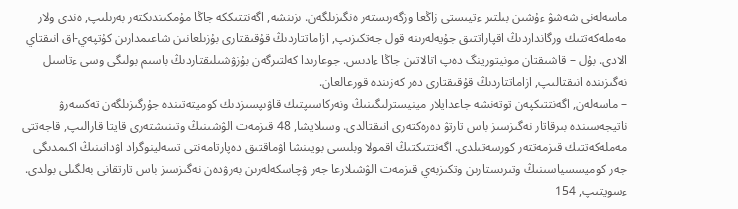ماسەلەنى شەشۋ ءۇشىن بىلتىر ءتيىستى زاڭعا وزگەرىستەر ەنگىزىلگەن. ىزىنشە, اگەنتتىككە جاڭا مۇمكىندىكتەر بەرىلىپ, ەندى ولار مەملەكەتتىك ورگانداردىڭ اقپاراتتىق جۇيەلەرىنە قول جەتكىزىپ, ازاماتتاردىڭ قۇقىقتارى بۇزىلعانىن شاعىمدارىن كۇتپەي-اق انىقتاي الادى. بۇل – قاشىقتان مونيتورينگ دەپ اتالاتىن جاڭا ءادىس. جوعارىدا كەلتىرگەن بۇزۋشىلىقتاردىڭ باسىم بولىگى وسى ءتاسىل نەگىزىندە انىقتالىپ, ازاماتتاردىڭ قۇقىقتارى دەر كەزىندە قورعالعان.
– ماسەلەن, اگەنتتىكپەن توتەنشە جاعدايلار مينيسترلىگىنىڭ ونەركاسىپتىك قاۋىپسىزدىك كوميتەتىندە جۇرگىزىلگەن تەكسەرۋ ناتيجەسىندە بىرقاتار نەگىزسىز باس تارتۋ دەرەكتەرى انىقتالدى. وسىلايشا, 48 قىزمەت الۋشىنىڭ وتىنىشتەرى قايتا قارالىپ, قاجەتتى مەملەكەتتىك قىزمەتتەر كورسەتىلدى. اگەنتتىكتىڭ اقمولا وبلىسى بويىنشا اۋماقتىق دەپارتامەنتى تسەلينوگراد اۋدانىنىڭ اكىمدىگى جەر كوميسسياسىنىڭ وتىرىستارىن وتكىزبەي قىزمەت الۋشىلارعا جەر ۋچاسكەلەرىن بەرۋدەن نەگىزسىز باس تارتقانى بەلگىلى بولدى. ءسويتىپ, 154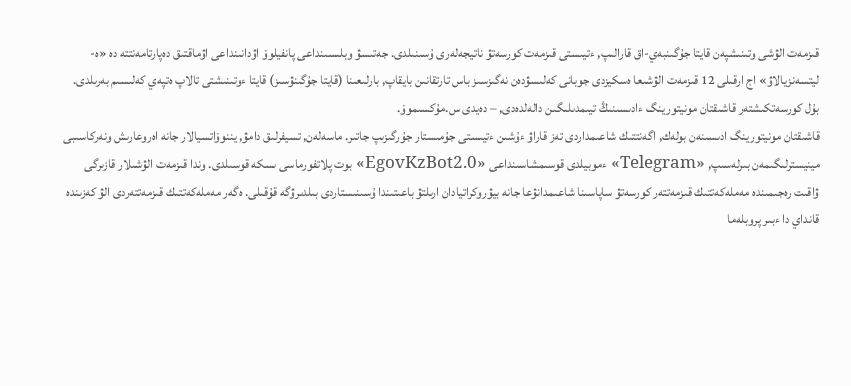قىزمەت الۋشى وتىنىشپەن قايتا جۇگىنبەي-اق قارالىپ, ءتيىستى قىزمەت كورسەتۋ ناتيجەلەرى ۇسىنىلدى. جەتىسۋ وبلىسىنداعى پانفيلوۆ اۋدانىنداعى اۋماقتىق دەپارتامەنتتە دە «ە-ليتسەنزيالاۋ» اج ارقىلى 12 قىزمەت الۋشىعا ەسكيزدى جوبانى كەلىسۋدەن نەگىزسىز باس تارتقانىن بايقاپ, بارلىعىنا (قايتا جۇگىنۋسىز) قايتا ءوتىنىشتى تالاپ ەتپەي كەلىسىم بەرىلدى. بۇل كورسەتكىشتەر قاشىقتان مونيتورينگ ءادىسىنىڭ تيىمدىلىگىن دالەلدەدى, – دەيدى س.مۇكسىموۆ.
قاشىقتان مونيتورينگ ادىسىنەن بولەك, اگەنتتىك شاعىمداردى تەز قاراۋ ءۇشىن ءتيىستى جۇمىستار جۇرگىزىپ جاتىر. ماسەلەن, تسيفرلىق دامۋ, يننوۆاتسيالار جانە اەروعارىش ونەركاسىبى مينيسترلىگىمەن بىرلەسىپ, «Telegram» ءموبيلدى قوسىمشاسىنداعى «EgovKzBot2.0» بوت پلاتفورماسى ىسكە قوسىلدى. وندا قىزمەت الۋشىلار قازىرگى ۋاقىت رەجىمىندە مەملەكەتتىك قىزمەتتەر كورسەتۋ ساپاسىنا شاعىمدانۋعا جانە بيۋروكراتيادان ارىلتۋ باعىتىندا ۇسىنىستاردى بىلدىرۋگە قۇقىلى. ەگەر مەملەكەتتىك قىزمەتتەردى الۋ كەزىندە قانداي دا ءبىر پروبلەما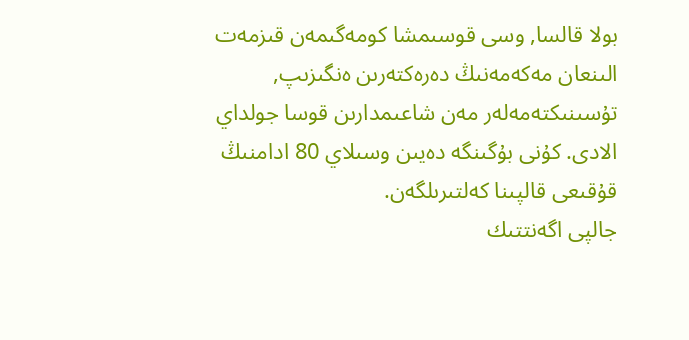بولا قالسا, وسى قوسىمشا كومەگىمەن قىزمەت الىنعان مەكەمەنىڭ دەرەكتەرىن ەنگىزىپ, تۇسىنىكتەمەلەر مەن شاعىمدارىن قوسا جولداي الادى. كۇنى بۇگىنگە دەيىن وسىلاي 80 ادامنىڭ قۇقىعى قالپىنا كەلتىرىلگەن.
جالپى اگەنتتىك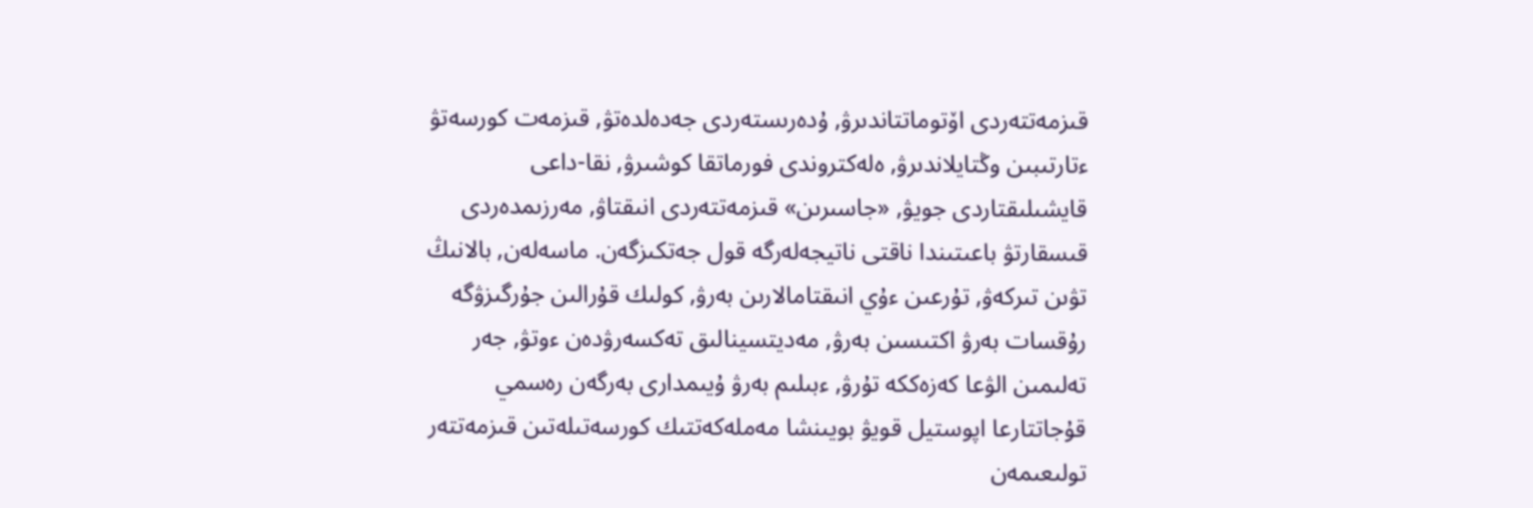قىزمەتتەردى اۆتوماتتاندىرۋ, ۇدەرىستەردى جەدەلدەتۋ, قىزمەت كورسەتۋ ءتارتىبىن وڭتايلاندىرۋ, ەلەكتروندى فورماتقا كوشىرۋ, نقا-داعى قايشىلىقتاردى جويۋ, «جاسىرىن» قىزمەتتەردى انىقتاۋ, مەرزىمدەردى قىسقارتۋ باعىتىندا ناقتى ناتيجەلەرگە قول جەتكىزگەن. ماسەلەن, بالانىڭ تۋىن تىركەۋ, تۇرعىن ءۇي انىقتامالارىن بەرۋ, كولىك قۇرالىن جۇرگىزۋگە رۇقسات بەرۋ اكتىسىن بەرۋ, مەديتسينالىق تەكسەرۋدەن ءوتۋ, جەر تەلىمىن الۋعا كەزەككە تۇرۋ, ءبىلىم بەرۋ ۇيىمدارى بەرگەن رەسمي قۇجاتتارعا اپوستيل قويۋ بويىنشا مەملەكەتتىك كورسەتىلەتىن قىزمەتتەر تولىعىمەن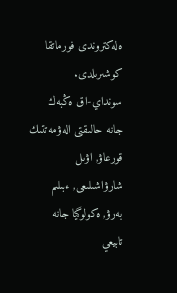ەلەكتروندى فورماتقا كوشىرىلدى.
سونداي-اق ەڭبەك جانە حالىقتى الەۋمەتتىك قورعاۋ, اۋىل شارۋاشىلىعى, ءبىلىم بەرۋ, ەكولوگيا جانە تابيعي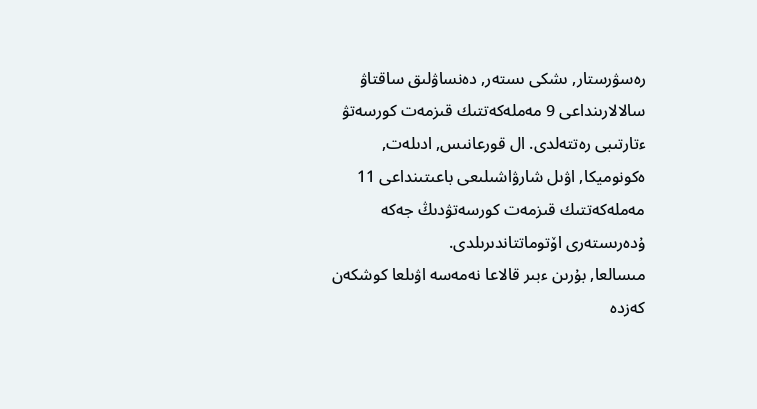رەسۋرستار, ىشكى ىستەر, دەنساۋلىق ساقتاۋ سالالارىنداعى 9 مەملەكەتتىك قىزمەت كورسەتۋ ءتارتىبى رەتتەلدى. ال قورعانىس, ادىلەت, ەكونوميكا, اۋىل شارۋاشىلىعى باعىتىنداعى 11 مەملەكەتتىك قىزمەت كورسەتۋدىڭ جەكە ۇدەرىستەرى اۆتوماتتاندىرىلدى.
مىسالعا, بۇرىن ءبىر قالاعا نەمەسە اۋىلعا كوشكەن كەزدە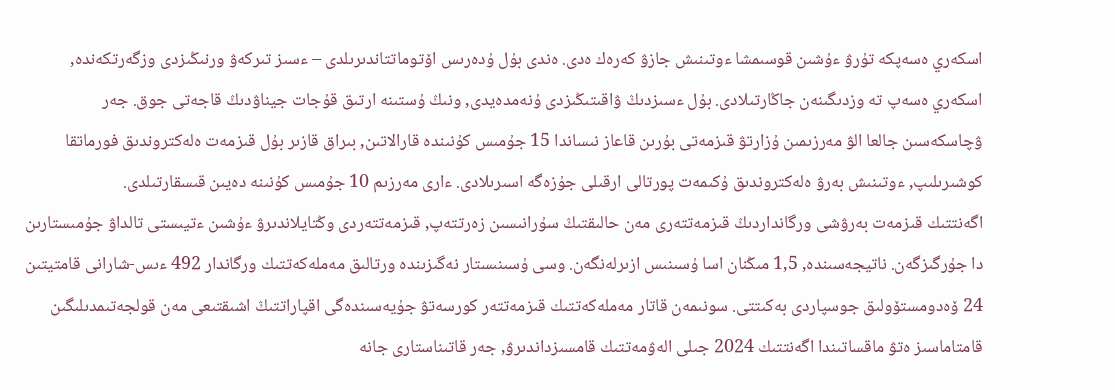اسكەري ەسەپكە تۇرۋ ءۇشىن قوسىمشا ءوتىنىش جازۋ كەرەك ەدى. ەندى بۇل ۇدەرىس اۆتوماتتاندىرىلدى – ءسىز تىركەۋ ورنىڭىزدى وزگەرتكەندە, اسكەري ەسەپ تە وزدىگىنەن جاڭارتىلادى. بۇل ءسىزدىڭ ۋاقىتىڭىزدى ۇنەمدەيدى, ونىڭ ۇستىنە ارتىق قۇجات جيناۋدىڭ قاجەتى جوق. جەر ۋچاسكەسىن جالعا الۋ مەرزىمىن ۇزارتۋ قىزمەتى بۇرىن قاعاز نىساندا 15 جۇمىس كۇنىندە قارالاتىن, بىراق قازىر بۇل قىزمەت ەلەكتروندىق فورماتقا كوشىرىلىپ, ءوتىنىش بەرۋ ەلەكتروندىق ۇكىمەت پورتالى ارقىلى جۇزەگە اسىرىلادى. ءارى مەرزىم 10 جۇمىس كۇنىنە دەيىن قىسقارتىلدى.
اگەنتتىك قىزمەت بەرۋشى ورگانداردىڭ قىزمەتتەرى مەن حالىقتىڭ سۇرانىسىن زەرتتەپ, قىزمەتتەردى وڭتايلاندىرۋ ءۇشىن ءتيىستى تالداۋ جۇمىستارىن دا جۇرگىزگەن. ناتيجەسىندە, 1,5 مىڭنان اسا ۇسىنىس ازىرلەنگەن. وسى ۇسىنىستار نەگىزىندە ورتالىق مەملەكەتتىك ورگاندار 492 ءىس-شارانى قامتيتىن 24 ۆەدومستۆولىق جوسپاردى بەكىتتى. سونىمەن قاتار مەملەكەتتىك قىزمەتتەر كورسەتۋ جۇيەسىندەگى اقپاراتتىڭ اشىقتىعى مەن قولجەتىمدىلىگىن قامتاماسىز ەتۋ ماقساتىندا اگەنتتىك 2024 جىلى الەۋمەتتىك قامسىزداندىرۋ, جەر قاتىناستارى جانە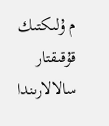م ۇلىكتىك قۇقىقتار سالالارىندا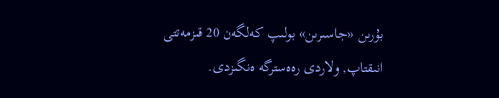بۇرىن «جاسىرىن» بولىپ كەلگەن 20 قىزمەتتى انىقتاپ, ولاردى رەەسترگە ەنگىزدى.